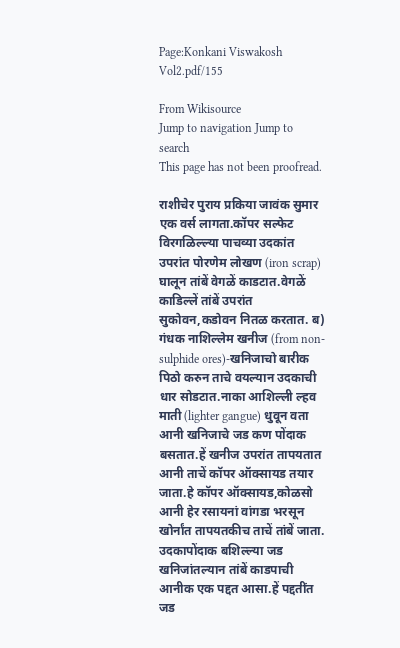Page:Konkani Viswakosh Vol2.pdf/155

From Wikisource
Jump to navigation Jump to search
This page has not been proofread.

राशीचेर पुराय प्रकिया जावंक सुमार एक वर्स लागता.कॉपर सल्फेट विरगळिल्ल्या पाचव्या उदकांत उपरांत पोरणेम लोखण (iron scrap) घालून तांबें वेगळें काडटात.वेगळें काडिल्लें तांबें उपरांत सुकोवन,कडोवन नितळ करतात. ब) गंधक नाशिल्लेम खनीज (from non-sulphide ores)-खनिजाचो बारीक पिठो करुन ताचे वयल्यान उदकाची धार सोडटात.नाका आशिल्ली ल्हव माती (lighter gangue) धुवून वता आनी खनिजाचे जड कण पोंदाक बसतात.हें खनीज उपरांत तापयतात आनी ताचें कॉपर ऑक्सायड तयार जाता.हे कॉपर ऑक्सायड,कोळसो आनी हेर रसायनां वांगडा भरसून खोर्नांत तापयतकीच ताचें तांबें जाता. उदकापोंदाक बशिल्ल्या जड खनिजांतल्यान तांबें काडपाची आनीक एक पद्दत आसा.हें पद्दतींत जड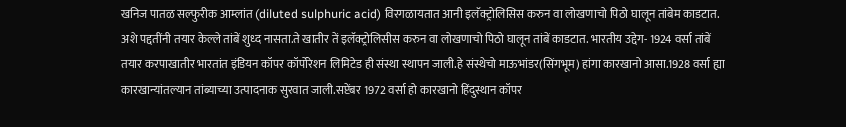खनिज पातळ सल्फुरीक आम्लांत (diluted sulphuric acid) विरगळायतात आनी इलॅक्ट्रोलिसिस करुन वा लोखणाचो पिठो घालून तांबेम काडटात. अशे पद्दतींनी तयार केल्ले तांबें शुध्द नासता.ते खातीर तें इलॅक्ट्रोलिसीस करुन वा लोखणाचो पिठो घालून तांबें काडटात. भारतीय उद्देग- 1924 वर्सा तांबें तयार करपाखातीर भारतांत इंडियन कॉपर कॉर्पोरेशन लिमिटेड ही संस्था स्थापन जाली.हे संस्थेचो माऊभांडर(सिंगभूम) हांगा कारखानो आसा.1928 वर्सा ह्या कारखान्यांतल्यान तांब्याच्या उत्पादनाक सुरवात जाली.सप्टेंबर 1972 वर्सा हो कारखानो हिंदुस्थान कॉपर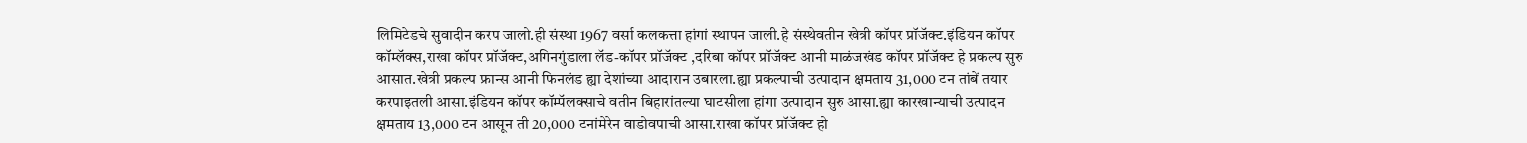लिमिटेडचे सुवादीन करप जालो.ही संस्था 1967 वर्सा कलकत्ता हांगां स्थापन जाली.हे संस्थेवतीन खेत्री कॉपर प्रॉजॅक्ट.इंडियन कॉपर कॉम्लॅक्स,राखा कॉपर प्रॉजॅक्ट,अगिनगुंडाला लॅड-कॉपर प्रॉजॅक्ट ,दरिबा कॉपर प्रॉजॅक्ट आनी माळंजखंड कॉपर प्रॉजॅक्ट हे प्रकल्प सुरु आसात.खेत्री प्रकल्प फ्रान्स आनी फिनलंड ह्या देशांच्या आदारान उबारला.ह्या प्रकल्पाची उत्पादान क्षमताय 31,000 टन तांबें तयार करपाइतली आसा.इंडियन कॉपर कॉम्पॅलक्साचे वतीन बिहारांतल्या घाटसीला हांगा उत्पादान सुरु आसा.ह्या कारखान्याची उत्पादन क्षमताय 13,000 टन आसून ती 20,000 टनांमेरेन वाडोवपाची आसा.राखा कॉपर प्रॉजॅक्ट हो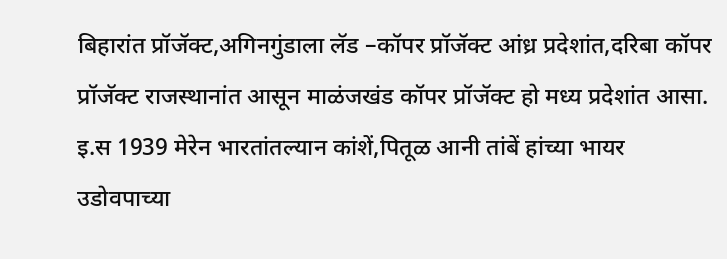बिहारांत प्रॉजॅक्ट,अगिनगुंडाला लॅड –कॉपर प्रॉजॅक्ट आंध्र प्रदेशांत,दरिबा कॉपर प्रॉजॅक्ट राजस्थानांत आसून माळंजखंड कॉपर प्रॉजॅक्ट हो मध्य प्रदेशांत आसा. इ.स 1939 मेरेन भारतांतल्यान कांशें,पितूळ आनी तांबें हांच्या भायर उडोवपाच्या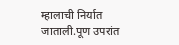म्हालाची निर्यात जाताली.पूण उपरांत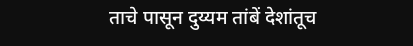ताचे पासून दुय्यम तांबें देशांतूच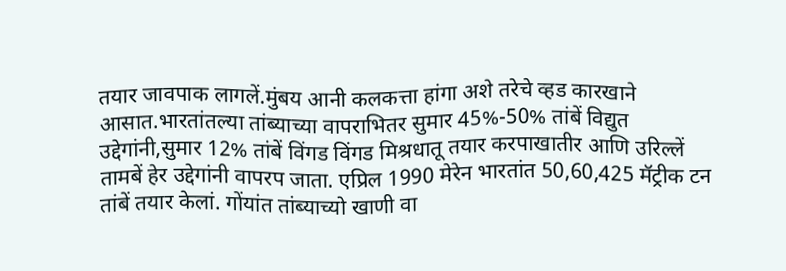तयार जावपाक लागलें.मुंबय आनी कलकत्ता हांगा अशे तरेचे व्हड कारखाने आसात.भारतांतल्या तांब्याच्या वापराभितर सुमार 45%-50% तांबें विद्युत उद्देगांनी,सुमार 12% तांबें विंगड विंगड मिश्रधातू तयार करपाखातीर आणि उरिल्लें तामबें हेर उद्देगांनी वापरप जाता. एप्रिल 1990 मेरेन भारतांत 50,60,425 मॅट्रीक टन तांबें तयार केलां. गोंयांत तांब्याच्यो खाणी वा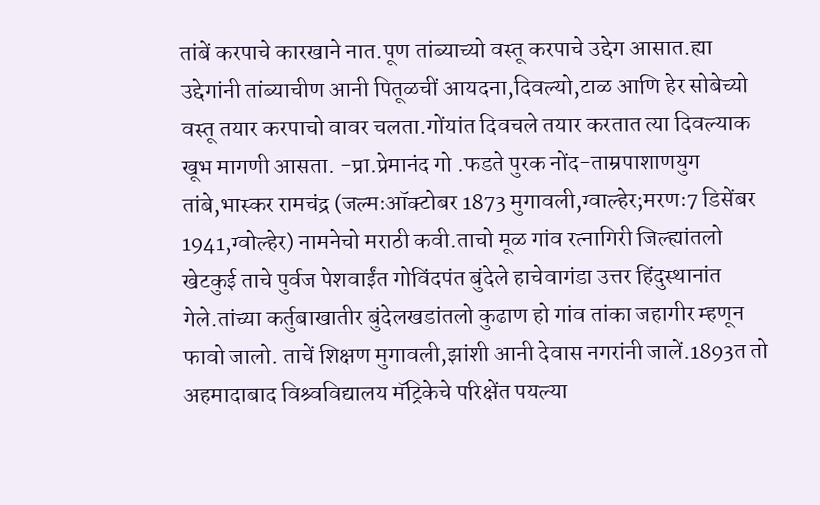तांबें करपाचे कारखाने नात.पूण तांब्याच्यो वस्तू करपाचे उद्देग आसात.ह्या उद्देगांनी तांब्याचीण आनी पितूळचीं आयदना,दिवल्यो,टाळ आणि हेर सोबेच्यो वस्तू तयार करपाचो वावर चलता.गोंयांत दिवचले तयार करतात त्या दिवल्याक खूभ मागणी आसता. -प्रा.प्रेमानंद गो .फडते पुरक नोंद-ताम्रपाशाणयुग तांबे,भास्कर रामचंद्र (जल्मःऑक्टोबर 1873 मुगावली,ग्वाल्हेर;मरणः7 डिसेंबर 1941,ग्वोल्हेर) नामनेचो मराठी कवी.ताचो मूळ गांव रत्नागिरी जिल्ह्यांतलो खेटकुई ताचे पुर्वज पेशवाईंत गोविंदपंत बुंदेले हाचेवागंडा उत्तर हिंदुस्थानांत गेले.तांच्या कर्तुबाखातीर बुंदेलखडांतलो कुढाण हो गांव तांका जहागीर म्हणून फावो जालो. ताचें शिक्षण मुगावली,झांशी आनी देवास नगरांनी जालें.1893त तो अहमादाबाद विश्र्वविद्यालय मॅट्रिकेचे परिक्षेंत पयल्या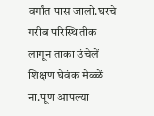वर्गांत पास जालो.घरचे गरीब परिस्थितीक लागून ताका उंचेलें शिक्षण घेवंक मेळ्ळें ना.पूण आपल्या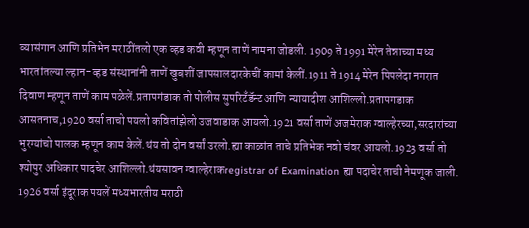व्यासंगान आणि प्रतिभेन मराठींतलो एक व्हड कवी म्हणून ताणें नामना जोडली. 1909 ते 1991 मेरेन तेन्नाच्या मध्य भारतांतल्या ल्हान-व्हड संस्थानांनी ताणें खुबशीं जापसालदारकेचीं कामां केलीं.1911 ते 1914 मेरेन पिपलेदा नगरात दिवाण म्हणून ताणें काम पळेलें.प्रतापगंडाक तो पोलीस सुपरिटँडॅन्ट आणि न्यायादीश आशिल्लो.प्रतापगडाक आसतनाच,1920 वर्सा ताचो पयलो कवितांझेलो उजवाडाक आयलो.1921 वर्सा ताणें अजमेराक ग्वाल्हेरच्या,सरदारांच्या भुरग्यांचो पालक म्हणून काम केलें.थंय तो दोन वर्सां उरलो.ह्या काळांत ताचे प्रतिभेक नवो चंवर आयलो.1923 वर्सा तो श्योपुर अधिकार पादचेर आशिल्लो.थंयसावन ग्वाल्हेराकregistrar of Examination ह्या पदाचेर ताची नेमणूक जाली. 1926 वर्सा इंदूराक पयलें मध्यभारतीय मराठी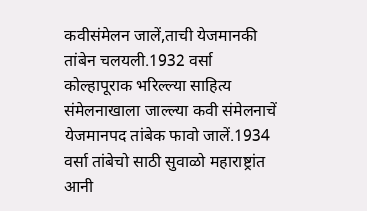कवीसंमेलन जालें,ताची येजमानकी तांबेन चलयली.1932 वर्सा कोल्हापूराक भरिल्ल्या साहित्य संमेलनाखाला जाल्ल्या कवी संमेलनाचें येजमानपद तांबेक फावो जालें.1934 वर्सा तांबेचो साठी सुवाळो महाराष्ट्रांत आनी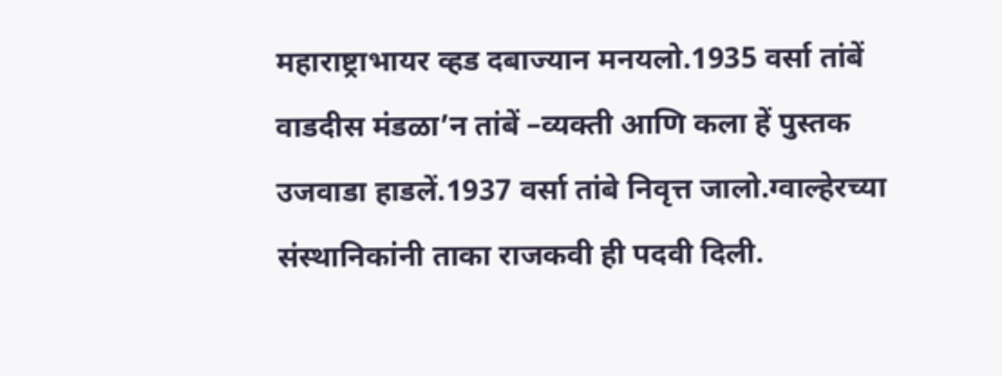महाराष्ट्राभायर व्हड दबाज्यान मनयलो.1935 वर्सा तांबें वाडदीस मंडळा’न तांबें –व्यक्ती आणि कला हें पुस्तक उजवाडा हाडलें.1937 वर्सा तांबे निवृत्त जालो.ग्वाल्हेरच्या संस्थानिकांनी ताका राजकवी ही पदवी दिली.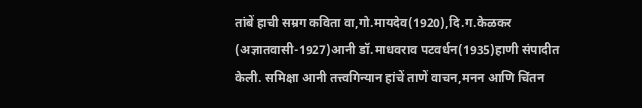तांबें हाची सम्रग कविता वा,गो.मायदेव(1920),दि.ग.केळकर (अज्ञातवासी-1927)आनी डॉ.माधवराव पटवर्धन(1935)हाणी संपादीत केली. समिक्षा आनी तत्त्वगिन्यान हांचें ताणें वाचन,मनन आणि चिंतन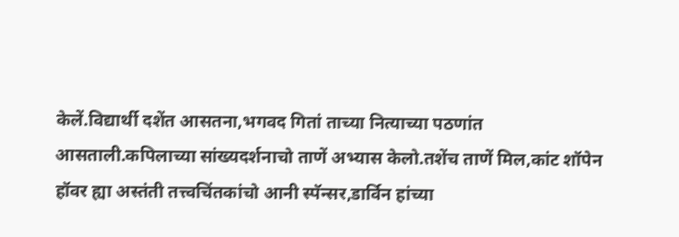केलें.विद्यार्थी दशेंत आसतना,भगवद गितां ताच्या नित्याच्या पठणांत आसताली.कपिलाच्या सांख्यदर्शनाचो ताणें अभ्यास केलो.तशेंच ताणें मिल,कांट शॉपेन हॉवर ह्या अस्तंती तत्त्वचिंतकांचो आनी स्पॅन्सर,डार्विन हांच्या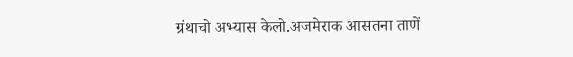ग्रंथाचो अभ्यास केलो.अजमेराक आसतना ताणें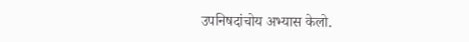उपनिषदांचोय अभ्यास केलो.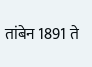तांबेन 1891 ते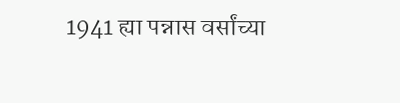1941 ह्या पन्नास वर्सांच्या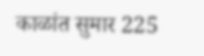काळांत सुमार 225